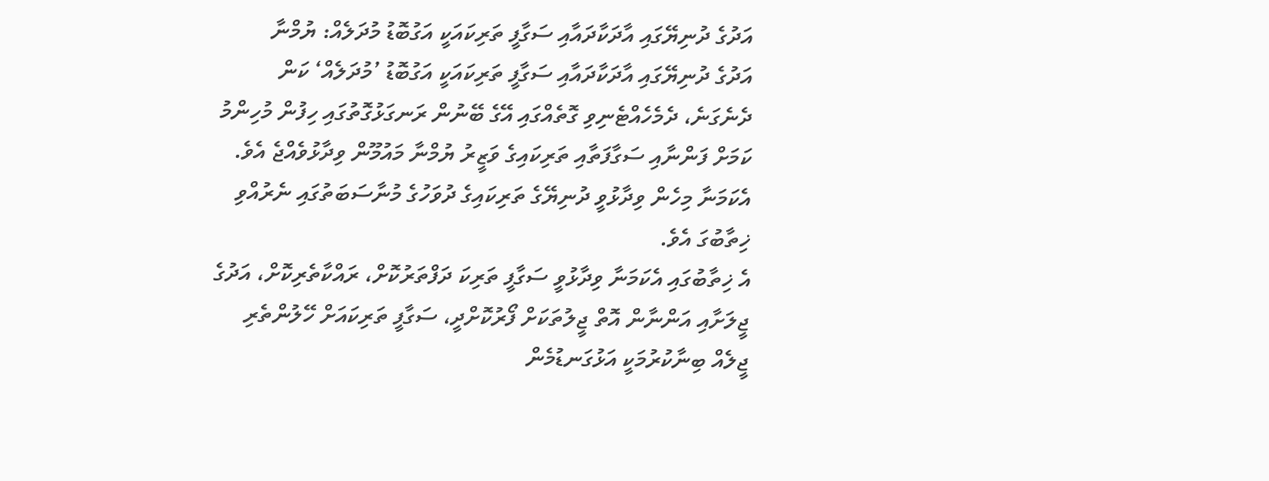އަދުގެ ދުނިޔޭގައި އާދަކާދައާއި ސަގާފީ ތަރިކައަކީ އަގުބޮޑު މުދަލެއް: ޔުމްނާ
އަދުގެ ދުނިޔޭގައި އާދަކާދައާއި ސަގާފީ ތަރިކައަކީ އަގުބޮޑު ’މުދަލެއް‘ ކަން ދެނެގަނެ، ދެމެހެއްޓެނިވި ގޮތެއްގައި އޭގެ ބޭނުން ރަނގަޅުގޮތުގައި ހިފުން މުހިންމު ކަމަށް ފަންނާއި ސަގާފަތާއި ތަރިކައިގެ ވަޒީރު ޔުމްނާ މައުމޫން ވިދާޅުވެއްޖެ އެވެ.
އެކަމަނާ މިހެން ވިދާޅުވީ ދުނިޔޭގެ ތަރިކައިގެ ދުވަހުގެ މުނާސަބަތުގައި ނެރުއްވި ޚިތާބުގަ އެވެ.
އެ ޚިތާބުގައި އެކަމަނާ ވިދާޅުވީ ސަގާފީ ތަރިކަ ދަފްތަރުކޮށް، ރައްކާތެރިކޮށް، އަދުގެ ޖީލަށާއި އަންނާން އޮތް ޖީލުތަކަށް ފޯރުކޮށްދީ، ސަގާފީ ތަރިކައަށް ހޭލުންތެރި ޖީލެއް ބިނާކުރުމަކީ އަޅުގަނޑުމެން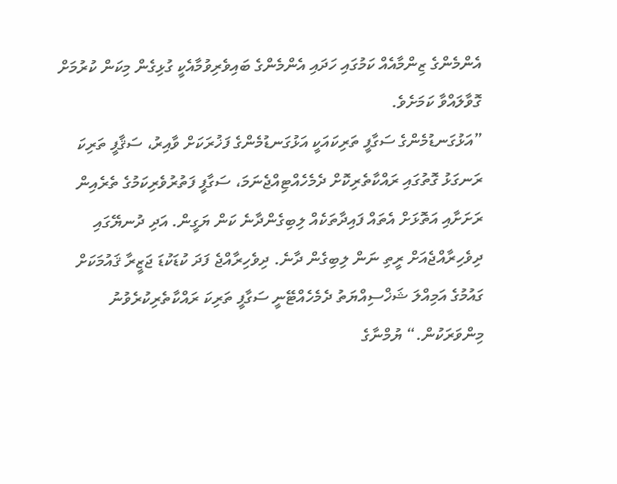އެންމެންގެ ޒިންމާއެއް ކަމުގައި ހަދައި އެންމެންގެ ބައިވެރިވުމާއެކީ ގުޅިގެން މިކަން ކުރުމަށް ގޮވާލައްވާ ކަމަށެވެ.
”އަޅުގަނޑުމެންގެ ސަގާފީ ތަރިކައަކީ އަޅުގަނޑުމެންގެ ފަޚުރަކަށް ވާއިރު، ސަޤާފީ ތަރިކަ ރަނގަޅު ގޮތުގައި ރައްކާތެރިކޮށް ދެމެހެއްޓިއްޖެނަމަ، ސަގާފީ ފަތުރުވެރިކަމުގެ ތެރެއިން ރަށަށާއި އަތޮޅަށް އެތައް ފައިދާތަކެއް ލިބިގެންދާނެ ކަން ޔަގީން. އަދި ދުނޔޭގައި ދިވެހިރާއްޖެއަށް ރީތި ނަން ލިބިގެން ދާނެ. ދިވެހިރާއްޖެ ފަދަ ކުޑަކުޑަ ޖަޒީރާ ޤައުމަކަށް ގައުމުގެ އަމިއްލަ ޝަޚްސިއްޔަތު ދެމެހެއްޓޭނީ ސަގާފީ ތަރިކަ ރައްކާތެރިކުރެވުނު މިންވަރަކުން.“ ޔުމްނާގެ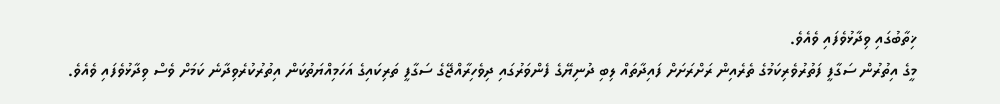ޚިތާބުގައި ވިދާޅުވެފައި ވެއެވެ.
މީގެ އިތުރުން ސަގާފީ ފަތުރުވެރިކަމުގެ ތެރެއިން ރަށްރަށަށް ފައިދާތައް ލިބި ދުނިޔޭގެ ފެންވަރުގައި ދިވެހިރާއްޖޭގެ ސަގާފީ ތަރިކައިގެ އަހަމިއްޔަތުކަން އިތުރުކުރެވިދާނެ ކަމަށް ވެސް ވިދާޅުވެފައި ވެއެވެ.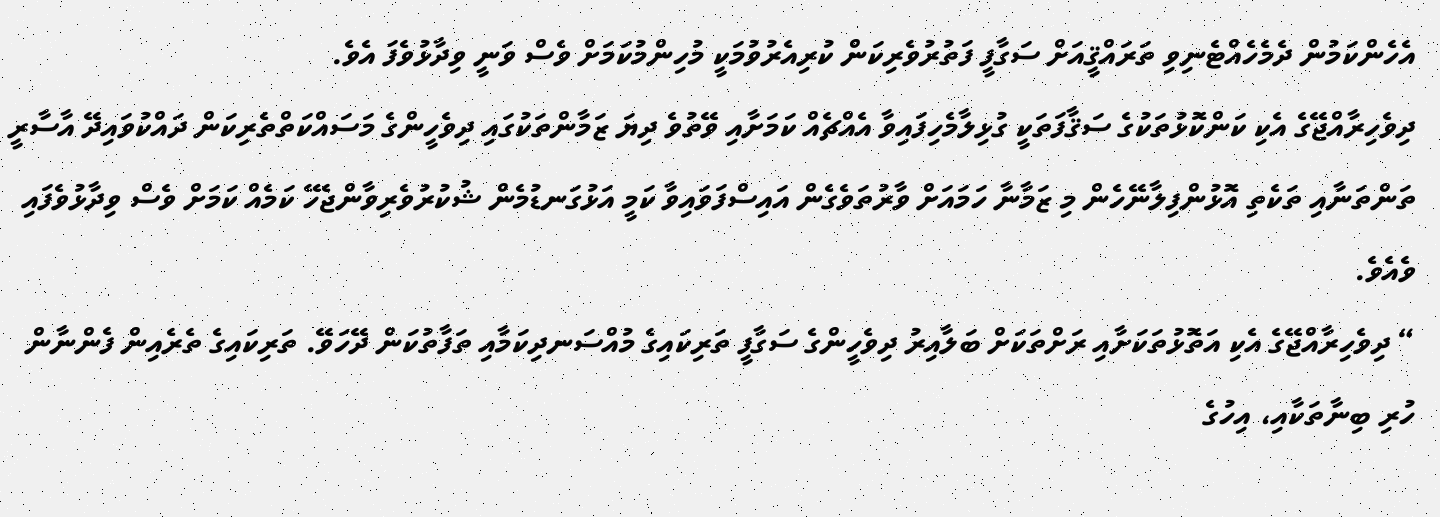އެހެންކަމުން ދެމެހެއްޓެނިވި ތަރައްޤީއަށް ސަގާފީ ފަތުރުވެރިކަން ކުރިއެރުވުމަކީ މުހިންމުކަމަށް ވެސް ވަނީ ވިދާޅުވެފަ އެވެ.
ދިވެހިރާއްޖޭގެ އެކި ކަންކޮޅުތަކުގެ ސަޤާފަތަކީ ގުޅިލާމެހިފައިވާ އެއްޗެއް ކަމަށާއި ވޭތުވެ ދިޔަ ޒަމާންތަކުގައި ދިވެހީންގެ މަސައްކަތްތެރިކަން ދައްކުވައިދޭ އާސާރީ ތަންތަނާއި ތަކެތި އޮޅުންފިލާނޭހެން މި ޒަމާނާ ހަމައަށް ވާރުތަވެގެން އައިސްފަވައިވާ ކަމީ އަޅުގަނޑުމެން ޝުކުރުވެރިވާންޖެހޭ ކަމެއް ކަމަށް ވެސް ވިދާޅުވެފައި ވެއެވެ.
“ ދިވެހިރާއްޖޭގެ އެކި އަތޮޅުތަކަށާއި ރަށްތަކަށް ބަލާއިރު ދިވެހީންގެ ސަގާފީ ތަރިކައިގެ މުއްސަނދިކަމާއި ތަފާތުކަން ދޭހަވޭ. ތަރިކައިގެ ތެރެއިން ފެންނާން ހުރި ބިނާތަކާއި، އިހުގެ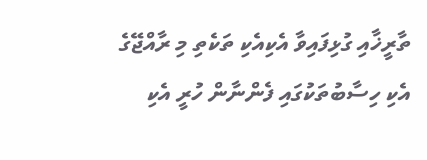ތާރީޚާއި ގުޅިފައިވާ އެކިއެކި ތަކެތި މި ރާއްޖޭގެ އެކި ހިސާބުތަކުގައި ފެންނާން ހުރީ އެކި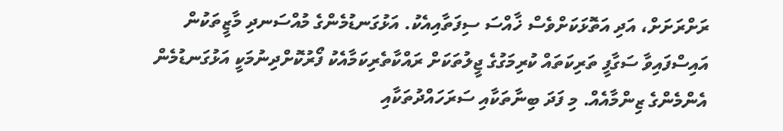ރަށްރަށަށް، އަދި އަތޮޅަކަށްވެސް ޚާއްސަ ސިފަތާއިއެކު. އަޅުގަނޑުމެންގެ މުއްސަނދި މާޒީތަކުން އައިސްފައިވާ ސަގާފީ ތަރިކަތައް ކުރިމަގުގެ ޖީލުތަކަށް ރައްކާތެރިކަމާއެކު ފޯރުކޮށްދިނުމަކީ އަޅުގަނޑުމެން އެންމެންގެ ޒިންމާއެއް. މި ފަދަ ބިނާތަކާއި ސަރަހައްދުތަކާއި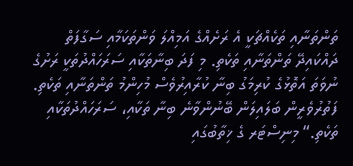ތަންތަނާއި ތަކެއްޗަކީ އެ ރަށެއްގެ އަމިއްލަ ވަންތަކަމާއި ސަގާފަތް ދައްކައިދޭ ތަންތަނާއި ތަކެތި. މި ފަދަ ބިނާތަކާއި ސަރަހައްދުތަކީ ރަށުގެ ނުވަތަ އަތޮޅުގެ ކުރިމަގު ބިނާ ކުރާއިރުވެސް މުހިންމު ތަންތަނާއި ތަކެތި. ފަތުރުވެރީން ބަލައިލަން ބޭނުންވާނެ ބިނާ ތަކާއި، ސަރަހައްދުތަކާއި ތަކެތި.“ މިނިސްޓަރ ގެ ޚިތާބުގައި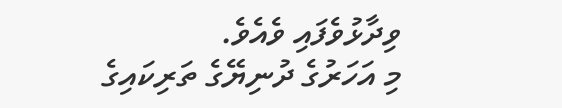ވިދާޅުވެފައި ވެއެވެ.
މި އަހަރުގެ ދުނިޔޭގެ ތަރިކައިގެ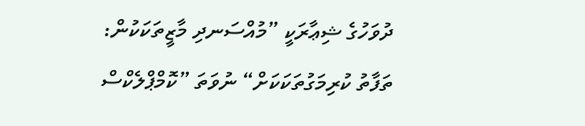ދުވަހުގެ ޝިޢާރަކީ ”މުއްސަނދި މާޒީތަކަކުން: ތަފާތު ކުރިމަގުތަކަކަށް“ ނުވަތަ ”ކޮމްޕްލެކްސް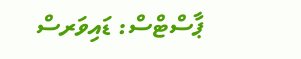ޕާސްޓްސް: ޑައިވަރސް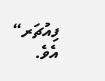ފިއުޗަރ“ އެވެ.